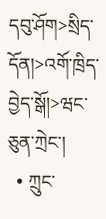དབུ་ཤོག>སྲིད་དོན།>འགོ་ཁྲིད་བྱེད་སྒོ།>ཝང་ཅུན་ཀྲེང་།
  • ཀྲུང་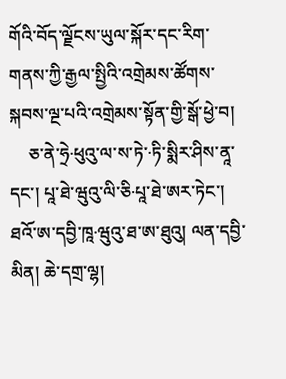གོའི་བོད་ལྗོངས་ཡུལ་སྐོར་དང་རིག་གནས་ཀྱི་རྒྱལ་སྤྱིའི་འགྲེམས་ཚོགས་སྐབས་ལྔ་པའི་འགྲེམས་སྟོན་གྱི་སྒོ་ཕྱེ་བ།
    ཅ་ནེ་ཧྲེ·ཕུའུ་ལ་ས་ཏེ་·ཏི་སྨིར་ཤིས་ནཱ་དང་། པཱ་ཐེ་ཝུའུ་ལི་ཅི·པཱ་ཐེ་ཨར་ཏེང་། ཐའོ་ཨ་དབྱི་ཁཱ·ཝུའུ་ཐ་ཨ་ཐུའུ། ལན་དབྱི་མིན། ཆེ་དགྲ་ལྷ།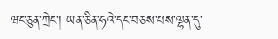ཝང་ཅུན་ཀྲེང་། ཡན་ཅིན་ཧའེ་དང་བཅས་པས་ལྷན་དུ་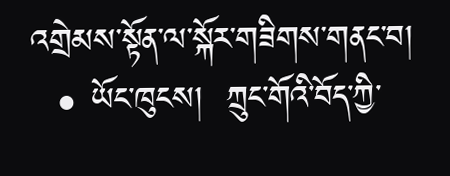འགྲེམས་སྟོན་ལ་སྐོར་གཟིགས་གནང་བ།
  • ཡོང་ཁུངས།  ཀྲུང་གོའི་བོད་ཀྱི་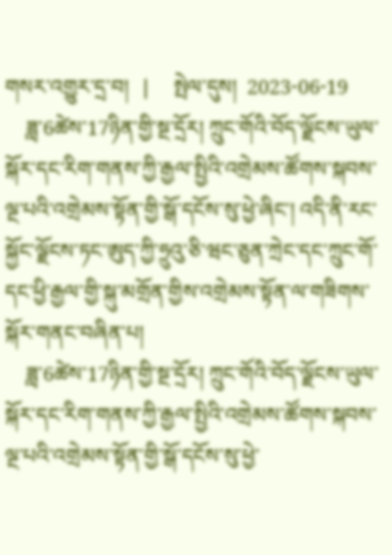གསར་འགྱུར་དྲ་བ།   |     སྤེལ་དུས།  2023-06-19
    ཟླ་6ཚེས་17ཉིན་གྱི་སྔ་དྲོར། ཀྲུང་གོའི་བོད་ལྗོངས་ཡུལ་སྐོར་དང་རིག་གནས་ཀྱི་རྒྱལ་སྤྱིའི་འགྲེམས་ཚོགས་སྐབས་ལྔ་པའི་འགྲེམས་སྟོན་གྱི་སྒོ་དངོས་སུ་ཕྱེ་ཞིང་། འདི་ནི་རང་སྐྱོང་ལྗོངས་ཏང་ཨུད་ཀྱི་ཧྲུའུ་ཅི་ཝང་ཅུན་ཀྲེང་དང་ཀྲུང་གོ་དང་ཕྱི་རྒྱལ་གྱི་སྐུ་མགྲོན་གྱིས་འགྲེམས་སྟོན་ལ་གཟིགས་སྐོར་གནང་བཞིན་པ།
    ཟླ་6ཚེས་17ཉིན་གྱི་སྔ་དྲོར། ཀྲུང་གོའི་བོད་ལྗོངས་ཡུལ་སྐོར་དང་རིག་གནས་ཀྱི་རྒྱལ་སྤྱིའི་འགྲེམས་ཚོགས་སྐབས་ལྔ་པའི་འགྲེམས་སྟོན་གྱི་སྒོ་དངོས་སུ་ཕྱེ་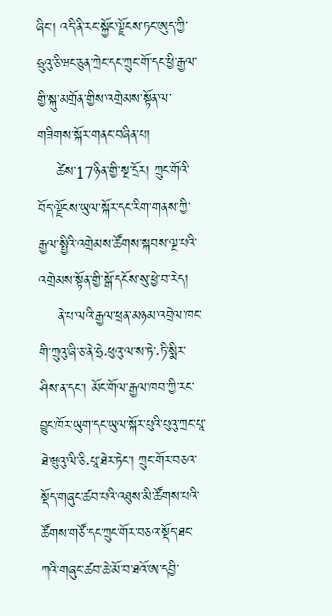ཞིང་། འདི་ནི་རང་སྐྱོང་ལྗོངས་ཏང་ཨུད་ཀྱི་ཧྲུའུ་ཅི་ཝང་ཅུན་ཀྲེང་དང་ཀྲུང་གོ་དང་ཕྱི་རྒྱལ་གྱི་སྐུ་མགྲོན་གྱིས་འགྲེམས་སྟོན་ལ་གཟིགས་སྐོར་གནང་བཞིན་པ།
    ཚེས་17ཉིན་གྱི་སྔ་དྲོར། ཀྲུང་གོའི་བོད་ལྗོངས་ཡུལ་སྐོར་དང་རིག་གནས་ཀྱི་རྒྱལ་སྤྱིའི་འགྲེམས་ཚོགས་སྐབས་ལྔ་པའི་འགྲེམས་སྟོན་གྱི་སྒོ་དངོས་སུ་ཕྱེ་བ་རེད།
    ནེ་པ་ལའི་རྒྱལ་ཕྲན་མཉམ་འབྲེལ་ཁང་གི་ཀྲུའུ་ཞི་ཅ་ནེ་ཧྲེ·ཕུའུ་ལ་ས་ཏེ་·ཏི་སྨིར་ཤིས་ན་དང་། མོང་གོལ་རྒྱལ་ཁབ་ཀྱི་རང་བྱུང་ཁོར་ཡུག་དང་ཡུལ་སྐོར་པུའི་པུའུ་ཀྲང་པཱ་ཐེ་ཝུའུ་ལི་ཅི·པཱ་ཐེར་ཏེང་། ཀྲུང་གོར་བཅའ་སྡོད་གཞུང་ཚབ་པའི་འཐུས་མི་ཚོགས་པའི་ཚོགས་གཙོ་དང་ཀྲུང་གོར་བཅའ་སྡོད་ཐང་ཀའི་གཞུང་ཚབ་ཆེ་མོ་བ་ཐའོ་ཨ་དབྱི་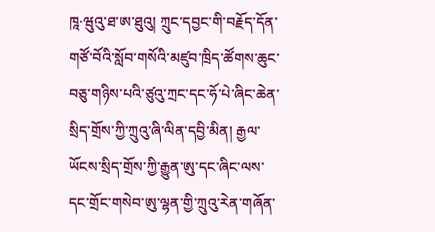ཁཱ·ཝུའུ་ཐ་ཨ་ཐུའུ། ཀྲུང་དབྱང་གི་བརྗོད་དོན་གཙོ་བོའི་སློབ་གསོའི་མཛུབ་ཁྲིད་ཚོགས་ཆུང་བཅུ་གཉིས་པའི་ཙུའུ་ཀྲང་དང་ཧོ་པེ་ཞིང་ཆེན་སྲིད་གྲོས་ཀྱི་ཀྲུའུ་ཞི་ལིན་དབྱི་མིན། རྒྱལ་ཡོངས་སྲིད་གྲོས་ཀྱི་རྒྱུན་ཨུ་དང་ཞིང་ལས་དང་གྲོང་གསེབ་ཨུ་ལྷན་གྱི་ཀྲུའུ་རེན་གཞོན་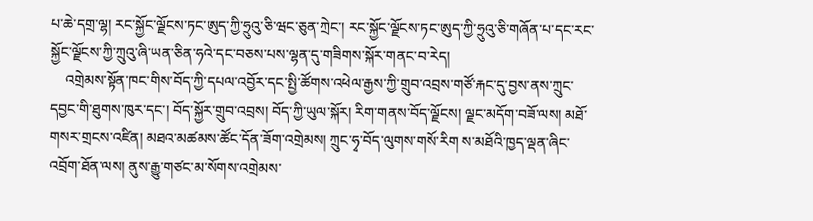པ་ཆེ་དགྲ་ལྷ། རང་སྐྱོང་ལྗོངས་ཏང་ཨུད་ཀྱི་ཧྲུའུ་ཅི་ཝང་ཅུན་ཀྲེང་། རང་སྐྱོང་ལྗོངས་ཏང་ཨུད་ཀྱི་ཧྲུའུ་ཅི་གཞོན་པ་དང་རང་སྐྱོང་ལྗོངས་ཀྱི་ཀྲུའུ་ཞི་ཡན་ཅིན་ཧའེ་དང་བཅས་པས་ལྷན་དུ་གཟིགས་སྐོར་གནང་བ་རེད།
    འགྲེམས་སྟོན་ཁང་གིས་བོད་ཀྱི་དཔལ་འབྱོར་དང་སྤྱི་ཚོགས་འཕེལ་རྒྱས་ཀྱི་གྲུབ་འབྲས་གཙོ་རྐང་དུ་བྱས་ནས་ཀྲུང་དབྱང་གི་ཐུགས་ཁུར་དང་། བོད་སྐྱོར་གྲུབ་འབྲས། བོད་ཀྱི་ཡུལ་སྐོར། རིག་གནས་བོད་ལྗོངས། ལྗང་མདོག་བཟོ་ལས། མཐོ་གསར་གྲངས་འཛིན། མཐའ་མཚམས་ཚོང་དོན་ཟོག་འགྲེམས། ཀྲུང་ཧྭ་བོད་ལུགས་གསོ་རིག ས་མཐོའི་ཁྱད་ལྡན་ཞིང་འབྲོག་ཐོན་ལས། ནུས་རྒྱུ་གཙང་མ་སོགས་འགྲེམས་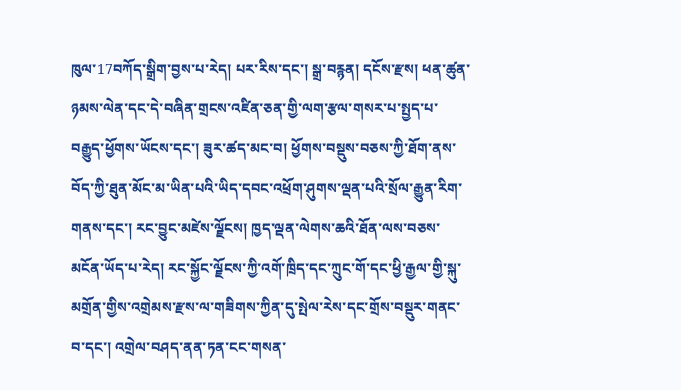ཁུལ་17བཀོད་སྒྲིག་བྱས་པ་རེད། པར་རིས་དང་། སྒྲ་བརྙན། དངོས་རྫས། ཕན་ཚུན་ཉམས་ལེན་དང་དེ་བཞིན་གྲངས་འཛིན་ཅན་གྱི་ལག་རྩལ་གསར་པ་སྤྱད་པ་བརྒྱུད་ཕྱོགས་ཡོངས་དང་། ཟུར་ཚད་མང་བ། ཕྱོགས་བསྡུས་བཅས་ཀྱི་ཐོག་ནས་བོད་ཀྱི་ཐུན་མོང་མ་ཡིན་པའི་ཡིད་དབང་འཕྲོག་ཤུགས་ལྡན་པའི་སྲོལ་རྒྱུན་རིག་གནས་དང་། རང་བྱུང་མཛེས་ལྗོངས། ཁྱད་ལྡན་ལེགས་ཆའི་ཐོན་ལས་བཅས་མངོན་ཡོད་པ་རེད། རང་སྐྱོང་ལྗོངས་ཀྱི་འགོ་ཁྲིད་དང་ཀྲུང་གོ་དང་ཕྱི་རྒྱལ་གྱི་སྐུ་མགྲོན་གྱིས་འགྲེམས་རྫས་ལ་གཟིགས་ཀྱིན་དུ་སྤེལ་རེས་དང་གྲོས་བསྡུར་གནང་བ་དང་། འགྲེལ་བཤད་ནན་ཏན་ངང་གསན་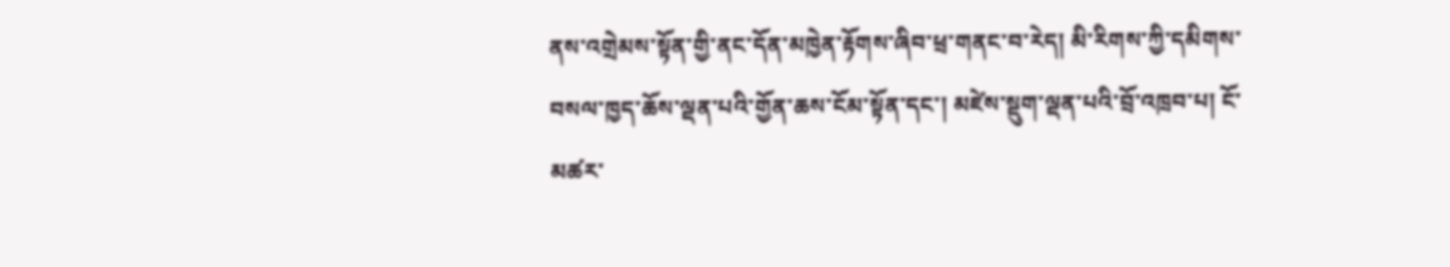ནས་འགྲེམས་སྟོན་གྱི་ནང་དོན་མཁྱེན་རྟོགས་ཞིབ་ཕྲ་གནང་བ་རེད། མི་རིགས་ཀྱི་དམིགས་བསལ་ཁྱད་ཆོས་ལྡན་པའི་གྱོན་ཆས་ངོམ་སྟོན་དང་། མཛེས་སྡུག་ལྡན་པའི་བྲོ་འཁྲབ་པ། ངོ་མཚར་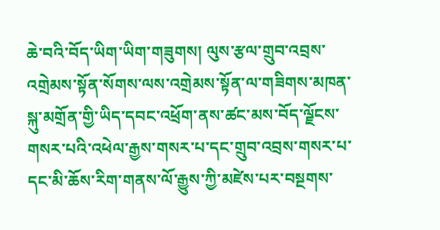ཆེ་བའི་བོད་ཡིག་ཡིག་གཟུགས། ལུས་རྩལ་གྲུབ་འབྲས་འགྲེམས་སྟོན་སོགས་ལས་འགྲེམས་སྟོན་ལ་གཟིགས་མཁན་སྐུ་མགྲོན་གྱི་ཡིད་དབང་འཕྲོག་ནས་ཚང་མས་བོད་ལྗོངས་གསར་པའི་འཕེལ་རྒྱས་གསར་པ་དང་གྲུབ་འབྲས་གསར་པ་དང་མི་ཆོས་རིག་གནས་ལོ་རྒྱུས་ཀྱི་མཛེས་པར་བསྔགས་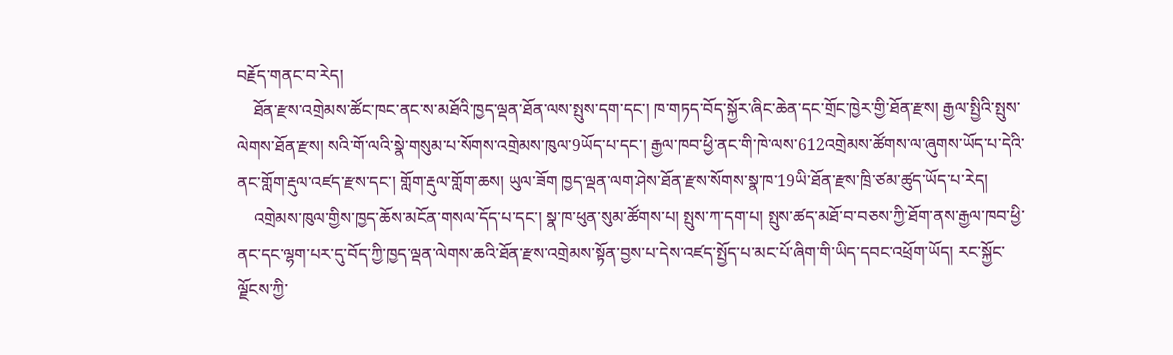བརྗོད་གནང་བ་རེད།
    ཐོན་རྫས་འགྲེམས་ཚོང་ཁང་ནང་ས་མཐོའི་ཁྱད་ལྡན་ཐོན་ལས་སྤུས་དག་དང་། ཁ་གཏད་བོད་སྐྱོར་ཞིང་ཆེན་དང་གྲོང་ཁྱེར་གྱི་ཐོན་རྫས། རྒྱལ་སྤྱིའི་སྤུས་ལེགས་ཐོན་རྫས། སའི་གོ་ལའི་སྣེ་གསུམ་པ་སོགས་འགྲེམས་ཁུལ་9ཡོད་པ་དང་། རྒྱལ་ཁབ་ཕྱི་ནང་གི་ཁེ་ལས་612འགྲེམས་ཚོགས་ལ་ཞུགས་ཡོད་པ་དེའི་ནང་གློག་རྡུལ་འཛད་རྫས་དང་། གློག་རྡུལ་གློག་ཆས། ཡུལ་ཟོག ཁྱད་ལྡན་ལག་ཤེས་ཐོན་རྫས་སོགས་སྣ་ཁ་19ཡི་ཐོན་རྫས་ཁྲི་ཙམ་ཚུད་ཡོད་པ་རེད།
    འགྲེམས་ཁུལ་གྱིས་ཁྱད་ཆོས་མངོན་གསལ་དོད་པ་དང་། སྣ་ཁ་ཕུན་སུམ་ཚོགས་པ། སྤུས་ཀ་དག་པ། སྤུས་ཚད་མཐོ་བ་བཅས་ཀྱི་ཐོག་ནས་རྒྱལ་ཁབ་ཕྱི་ནང་དང་ལྷག་པར་དུ་བོད་ཀྱི་ཁྱད་ལྡན་ལེགས་ཆའི་ཐོན་རྫས་འགྲེམས་སྟོན་བྱས་པ་དེས་འཛད་སྤྱོད་པ་མང་པོ་ཞིག་གི་ཡིད་དབང་འཕྲོག་ཡོད། རང་སྐྱོང་ལྗོངས་ཀྱི་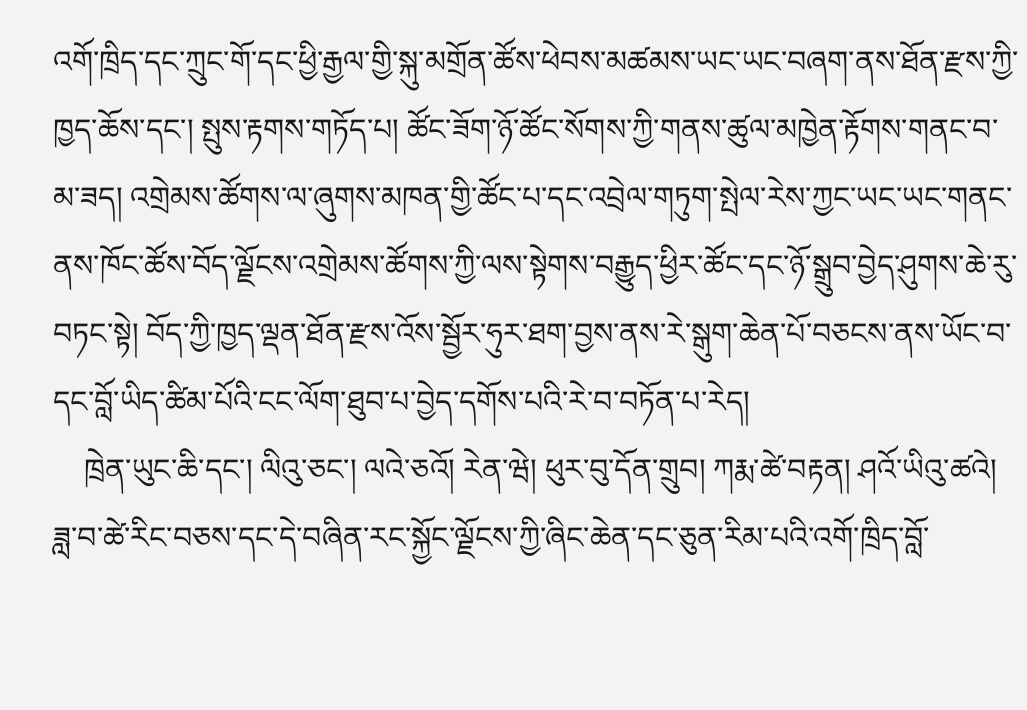འགོ་ཁྲིད་དང་ཀྲུང་གོ་དང་ཕྱི་རྒྱལ་གྱི་སྐུ་མགྲོན་ཚོས་ཕེབས་མཚམས་ཡང་ཡང་བཞག་ནས་ཐོན་རྫས་ཀྱི་ཁྱད་ཆོས་དང་། སྤུས་རྟགས་གཏོད་པ། ཚོང་ཟོག་ཉོ་ཚོང་སོགས་ཀྱི་གནས་ཚུལ་མཁྱེན་རྟོགས་གནང་བ་མ་ཟད། འགྲེམས་ཚོགས་ལ་ཞུགས་མཁན་གྱི་ཚོང་པ་དང་འབྲེལ་གཏུག་སྤེལ་རེས་ཀྱང་ཡང་ཡང་གནང་ནས་ཁོང་ཚོས་བོད་ལྗོངས་འགྲེམས་ཚོགས་ཀྱི་ལས་སྟེགས་བརྒྱུད་ཕྱིར་ཚོང་དང་ཉོ་སྒྲུབ་བྱེད་ཤུགས་ཆེ་རུ་བཏང་སྟེ། བོད་ཀྱི་ཁྱད་ལྡན་ཐོན་རྫས་འོས་སྦྱོར་ཧུར་ཐག་བྱས་ནས་རེ་སྒུག་ཆེན་པོ་བཅངས་ནས་ཡོང་བ་དང་བློ་ཡིད་ཚིམ་པོའི་ངང་ལོག་ཐུབ་པ་བྱེད་དགོས་པའི་རེ་བ་བཏོན་པ་རེད།
    ཁྲེན་ཡུང་ཆི་དང་། ལིའུ་ཅང་། ལའེ་ཅའོ། རེན་ཝེ། ཕུར་བུ་དོན་གྲུབ། ཀརྨ་ཚེ་བརྟན། ཤའོ་ཡིའུ་ཚའེ། ཟླ་བ་ཚེ་རིང་བཅས་དང་དེ་བཞིན་རང་སྐྱོང་ལྗོངས་ཀྱི་ཞིང་ཆེན་དང་ཅུན་རིམ་པའི་འགོ་ཁྲིད་བློ་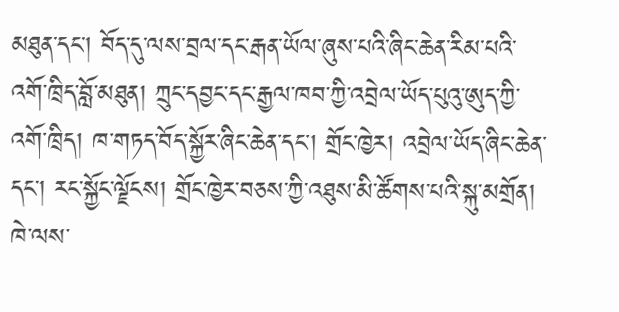མཐུན་དང་། བོད་དུ་ལས་བྲལ་དང་རྒན་ཡོལ་ཞུས་པའི་ཞིང་ཆེན་རིམ་པའི་འགོ་ཁྲིད་བློ་མཐུན། ཀྲུང་དབྱང་དང་རྒྱལ་ཁབ་ཀྱི་འབྲེལ་ཡོད་པུའུ་ཨུད་ཀྱི་འགོ་ཁྲིད། ཁ་གཏད་བོད་སྐྱོར་ཞིང་ཆེན་དང་། གྲོང་ཁྱེར། འབྲེལ་ཡོད་ཞིང་ཆེན་དང་། རང་སྐྱོང་ལྗོངས། གྲོང་ཁྱེར་བཅས་ཀྱི་འཐུས་མི་ཚོགས་པའི་སྐུ་མགྲོན། ཁེ་ལས་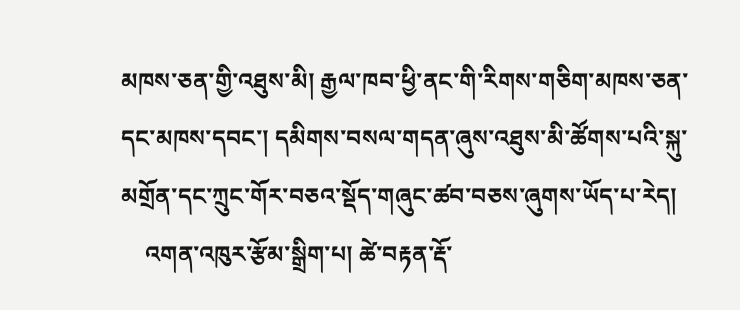མཁས་ཅན་གྱི་འཐུས་མི། རྒྱལ་ཁབ་ཕྱི་ནང་གི་རིགས་གཅིག་མཁས་ཅན་དང་མཁས་དབང་། དམིགས་བསལ་གདན་ཞུས་འཐུས་མི་ཚོགས་པའི་སྐུ་མགྲོན་དང་ཀྲུང་གོར་བཅའ་སྡོད་གཞུང་ཚབ་བཅས་ཞུགས་ཡོད་པ་རེད།
    འགན་འཁུར་རྩོམ་སྒྲིག་པ། ཚེ་བརྟན་རྡོ་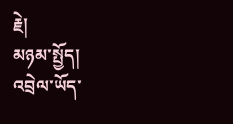རྗེ།
མཉམ་སྤྱོད།
འབྲེལ་ཡོད་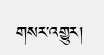གསར་འགྱུར།